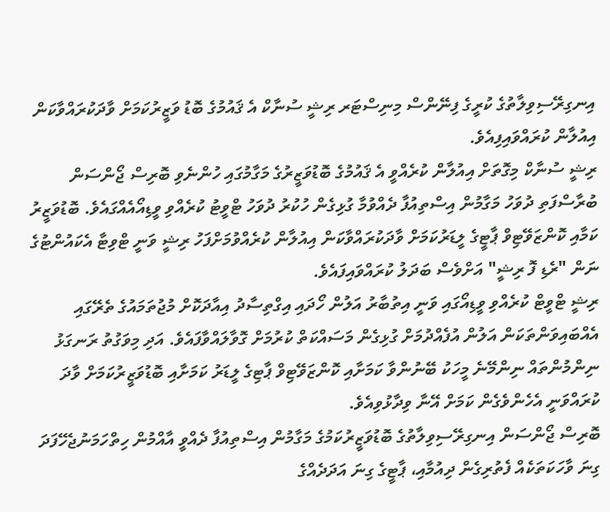އިނގިރޭސިވިލާތުގެ ކުރީގެ ފިނޭންސް މިނިސްޓަރ ރިޝީ ސުނާކް އެ ޤައުމުގެ ބޮޑު ވަޒީރުކަމަށް ވާދަކުރައްވާކަން އިއުލާން ކުރައްވައިފިއެވެ.
ރިޝީ ސުނާކް މިގޮތަށް އިއުލާން ކުރެއްވީ އެ ޤައުމުގެ ބޮޑުވަޒީރުގެ މަގާމުގައި ހުންނެވި ބޮރިސް ޖޯންސަން ބުރާސްފަތި ދުވަހު މަގާމުން އިސްތިއުފާ ދެއްވުމާ ގުޅިގެން ހުކުރު ދުވަހު ޓްވީޓު ކުރެއްވި ވީޑިއޯއެއްގައެވެ. ބޮޑުވަޒީރު ކަމާއި ކޮންޒަވޭޓިވް ޕާޓީގެ ލީޑަރުކަމަށް ވާދަކުރައްވާކަން އިއުލާން ކުރެއްވުމަށްފަހު ރިޝީ ވަނީ ޓްވިޓާ އެކައުންޓުގެ ނަން "ރެޑި ފޮ ރިޝީ" އަށްވެސް ބަދަލު ކުރައްވައިފައެވެ.
ރިޝީ ޓްވީޓް ކުރެއްވި ވީޑިއޯގައި ވަނީ އިތުބާރު އަލުން ހޯދައި އިގްތިސާދު އިއާދަކޮށް މުޖުތަމައުގެ ތެރޭގައި އެއްބައިވަންތަކަން އަލުން އުފެއްދުމަށް ގުޅިގެން މަސައްކަތް ކުރުމަށް ގޮވާލައްވާފައެވެ. އަދި މިވަގުތު ރަނގަޅު ނިންމުންތައް ނިންމޭނެ މީހަކު ބޭނުންވާ ކަމަށާއި ކޮންޒަވޭޓިވް ޕާޓިގެ ލީޑަރު ކަމަށާއި ބޮޑުވަޒީރުކަމަށް ވާދަ ކުރައްވަނީ އެހެންވެގެން ކަމަށް އޭނާ ވިދާޅުވިއެވެ.
ބޮރިސް ޖޯންސަން އިނގިރޭސިވިލާތުގެ ބޮޑުވަޒީރުކަމުގެ މަގާމުން އިސްތިއުފާ ދެއްވީ އާއްމުން ހިތްހަމަނުޖެހޭފަދަ ގިނަ ވާހަކަތަކެއް ފެތުރިގެން ދިއުމާއި، ޕާޓީގެ ގިނަ އަދަދެއްގެ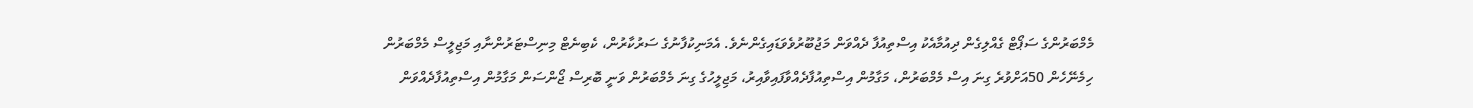މެމްބަރުންގެ ސަޕޯޓް ގެއްލިގެން ދިއުމާއެކު އިސްތިއުފާ ދެއްވަން މަޖުބޫރުވެވަޑައިގެންނެވެ. އެމަނިކުފާނުގެ ސަރުކާރުން، ކެބިނެޓް މިނިސްޓަރުންނާއި މަޖިލީސް މެމްބަރުން ހިމެނޭހެން 50އަށްވުރެ ގިނަ އިސް މެމްބަރުން، މަގާމުން އިސްތިއުފާދެއްވާފައިވާއިރު، މަޖިލީހުގެ ގިނަ މެމްބަރުން ވަނީ ބޮރިސް ޖޯންސަން މަގާމުން އިސްތިއުފާދެއްވަން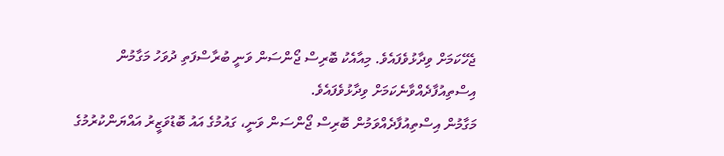ޖެހޭކަމަށް ވިދާޅުވެފައެވެ. މިއާއެކު ބޮރިސް ޖޯންސަން ވަނީ ބުރާސްފަތި ދުވަހު މަގާމުން އިސްތިއުފާދެއްވާނެކަމަށް ވިދާޅުވެފައެވެ.
މަގާމުން އިސްތިއުފާދެއްވަމުން ބޮރިސް ޖޯންސަން ވަނީ، ގައުމުގެ އައު ބޮޑުވަޒީރު އައްޔަންކުރުމުގެ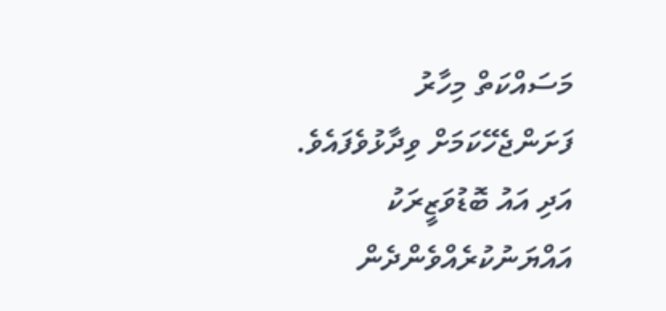މަސައްކަތް މިހާރު ފަށަންޖެހޭކަމަށް ވިދާޅުވެފައެވެ. އަދި އައު ބޮޑުވަޒީރަކު އައްޔަނުކުރެއްވެންދެން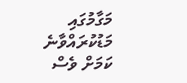މަގާމުގައި މަޑުކުރައްވާނެ ކަމަށް ވެސް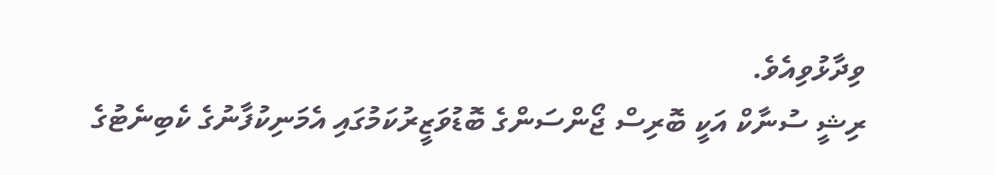ވިދާޅުވިއެވެ.
ރިޝީ ސުނާކް އަކީ ބޮރިސް ޖޯންސަންގެ ބޮޑުވަޒީރުކަމުގައި އެމަނިކުފާނުގެ ކެބިނެޓުގެ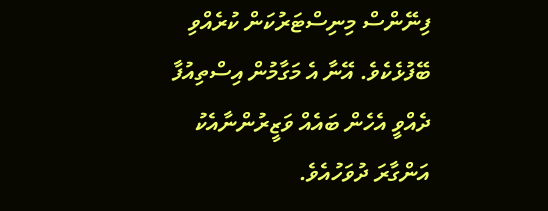ފިނޭންސް މިނިސްޓަރުކަން ކުރެއްވި ބޭފުޅެކެވެ. އޭނާ އެ މަގާމުން އިސްތިއުފާ ދެއްވީ އެހެން ބައެއް ވަޒީރުންނާއެކު އަންގާރަ ދުވަހުއެވެ.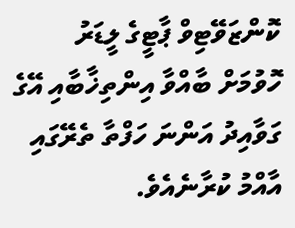ކޮންޒަވޭޓިވް ޕާޓީގެ ލީޑަރު ހޮވުމަށް ބާއްވާ އިންތިޚާބާއި އޭގެ ގަވާއިދު އަންނަ ހަފްތާ ތެރޭގައި އާއްމު ކުރާނެއެވެ.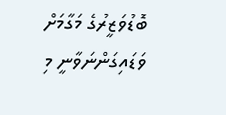ބޮޑުވަޒީރުގެ މަގާމަށް ވަޑައިގަންނަވާނީ މި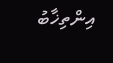އިންތިޚާބު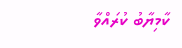ކާމިޔާބު ކުރައްވާ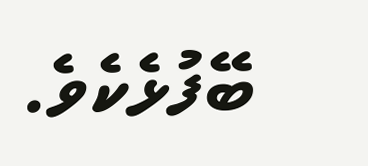ބޭފުޅެކެވެ.